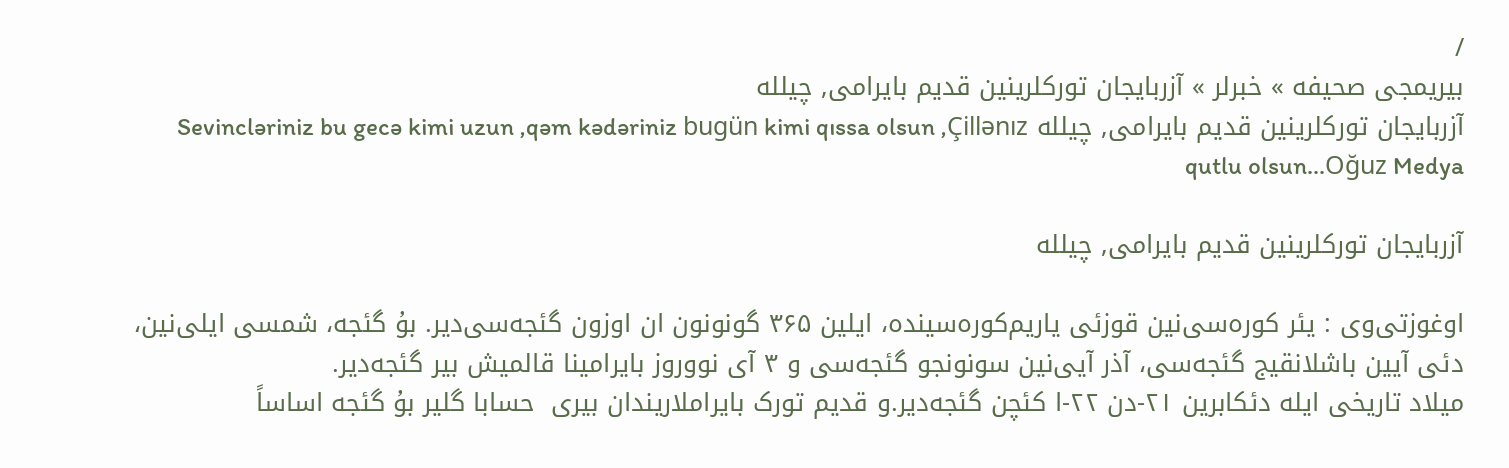/
بیریمجی صحیفه » خبرلر » آزربایجان تورکلرینین قدیم بایرامی, چیلله
آزربایجان تورکلرینین قدیم بایرامی, چیلله Sevincləriniz bu gecə kimi uzun ,qəm kədəriniz bugün kimi qıssa olsun ,Çillənız qutlu olsun...Oğuz Medya

آزربایجان تورکلرینین قدیم بایرامی, چیلله

اوغوزتی‌وی : یئر کوره‌سی‌نین قوزئی یاریم‌کوره‌سینده، ایلین ۳۶۵ گونونون ان اوزون گئجه‌سی‌دیر. بۇ گئجه، شمسی ایلی‌نین، دئی آیین باشلانقیج گئجه‌سی، آذر آیی‌نین سونونجو گئجه‌سی و ۳ آی نووروز بایرامینا قالمیش بیر گئجه‌دیر.
میلاد تاریخی ایله دئکابرین ۲۱-دن ۲۲-ا کئچن گئجه‌دیر.و قدیم تورک بايراملاریندان بیری  حسابا گلیر بۇ گئجه اساساً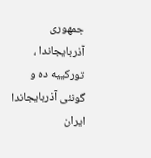جمهوری آذربایجاندا ، تورکییه ده و گونئی آذربایجاندا ايران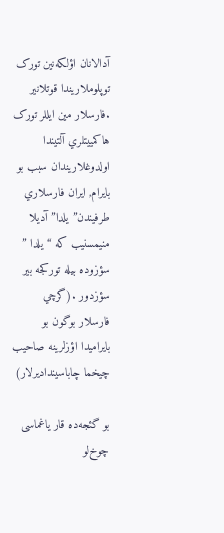آدالانان اؤلکه‌نين تورک توپلوملاريندا قوتلانير .فارسلار مين ايللر تورک هاکمييتلري آلتيندا اولدوغلاريندان سبب بو بايرام, ايران فارسلاري طرفيندن”يلدا” آديلا منيمسنيب که “يلدا ” سؤزوده بيله تورکجه بير سؤزدور .(گرچي فارسلار بوگون بو بايراميدا اؤزلرينه صاحيب چيخما چاباسينداديرلار)

بو گئجه‌ده قار یاغماسی چوخ‌لو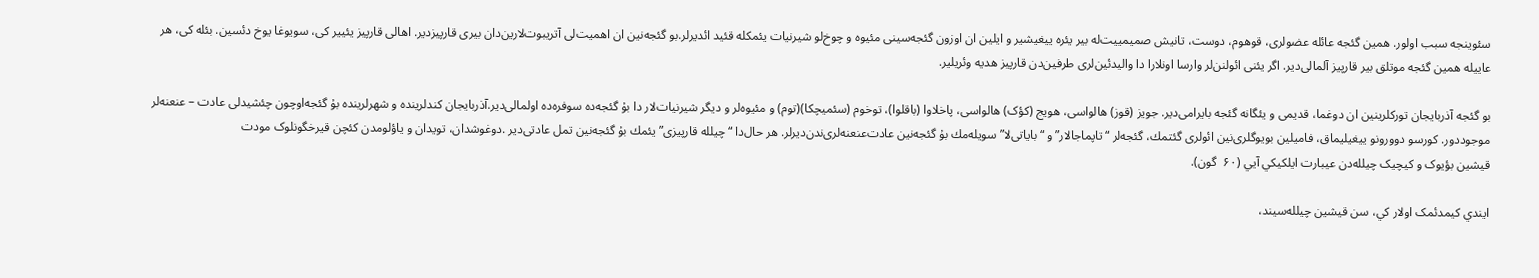سئوینجه سبب اولور. همین گئجه عائله عضولری، قوهوم، دوست، تانیش صمیمییت‌له بیر یئره ییغیشیر و ایلین ان اوزون گئجه‌سینی مئیوه و چوخ‌لو شیرنیات یئمکله قئید ائدیرلر.بو گئجه‌نین ان اهمیت‌لی آتریبوت‌لارین‌دان بیری قارپیزدیر. اهالی قارپیز یئییر کی، سویوغا یوخ دئسین. بئله کی، هر عاییله همین گئجه موتلق بیر قارپیز آلمالی‌دیر. اگر یئنی ائولنن‌لر وارسا اونلارا دا والیدئین‌لری طرفین‌دن قارپیز هدیه وئریلیر.

بو گئجه آذربایجان تورکلرینین ان دوغما، قدیمی و یئگانه گئجه بایرامی‌دیر. جویز (قوز) هالواسی، هویج (کؤک) هالواسی، پاخلاوا (باقلوا)، توخوم (سئمیچکا)(توم) و مئیوه‌لر و دیگر شیرنیات‌لار دا بۇ گئجه‌ده سوفره‌ده اولمالی‌دیر.آذربایجان كندلرینده و شهرلرینده بۇ گئجه‌اوچون چئشیدلی عادت – عنعنه‌لر موجوددور. كورسو دوورونو ییغیلیماق، فامیلین بویوگلری‌نین ائولری گئتمك، گئجه‌لر “تاپماجالار” و “بایاتی‌لا” سویله‌مك بۇ گئجه‌نین عادت‌عنعنه‌لری‌ندن‌دیرلر. هر حال‌دا “چیلله قارپیزی” یئمك بۇ گئجه‌نین تمل عادتی‌دیر .دوغوشدان، تويدان و ياؤلومدن کئچن قيرخگونلوک مودت
قيشين بؤيوک و کيچيک چيلله‌دن عيبارت ايلکيکي آيي (۶۰  گون).

ايندي کيمدئمک اولار کي، سن قيشين چيلله‌سيند،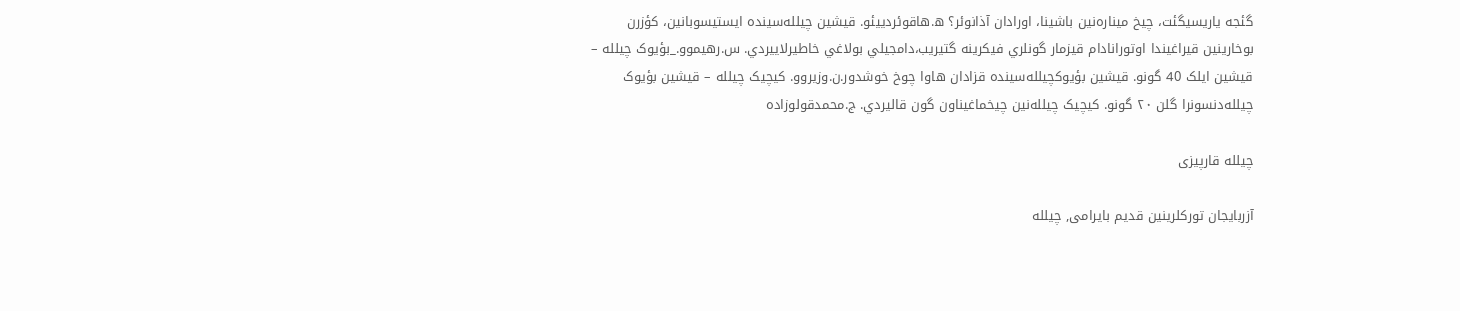گئجه ياريسيگئت، چيخ ميناره‌نين باشينا، اورادان آذانوئر؟ ه.هاقوئردييئو. قيشين چيلله‌سينده ايستيسوبانين، کؤزرن بوخارينين قيراغيندا اوتورانادام قيزمار گونلري فيکرينه گتيريب،دامجيلي بولاغي خاطيرلاييردي. س.رهيموو._بؤيوک چيلله – قيشين ايلک 40 گونو. قيشين بؤيوکچيلله‌سينده قزادان هاوا چوخ خوشدور.ن.وزيروو. کيچيک چيلله – قيشين بؤيوک چيلله‌دنسونرا گلن ۲۰ گونو. کيچيک چيلله‌نين چيخماغيناون گون قاليردي. ج.محمدقولوزاده

چیلله قارپیزی

آزربایجان تورکلرینین قدیم بایرامی, چیلله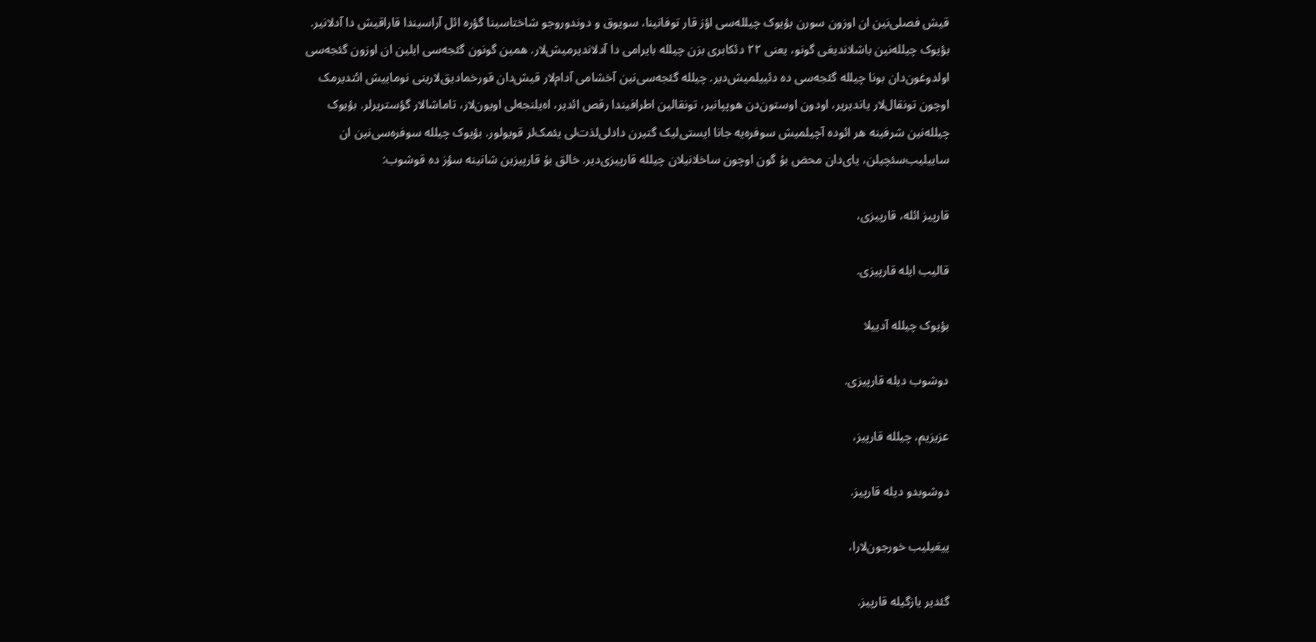قیش فصلی‌نین ان اوزون سورن بؤیوک چیلله‌سی اؤز قار توفانینا، سویوق و دوندوروجو شاختاسینا گؤره ائل آراسیندا قاراقیش دا آدلانیر. بؤیوک چیلله‌نین باشلاندیغی گونو، یعنی ۲۲ دئکابری بزن چیلله بایرامی دا آدلاندیرمیش‌لار. همین گونون گئجه‌سی ایلین ان اوزون گئجه‌سی اولدوغون‌دان بونا چیلله گئجه‌سی ده دئییلمیش‌دیر. چیلله گئجه‌سی‌نین آخشامی آدام‌لار قیش‌دان قورخمادیق‌لارینی نوماییش ائتدیرمک اوچون تونقال‌لار یاندیریر، اودون اوستون‌دن هوپپانیر، تونقالین اطرافیندا رقص ائدیر، اه‌یلنجه‌لی اویون‌لار، تاماشالار گؤستریرلر. بؤیوک چیلله‌نین شرفینه هر ائوده آچیلمیش سوفره‌یه جانا ایستی‌لیک گتیرن دادلی‌لذت‌لی یئمک‌لر قویولور. بؤیوک چیلله سوفره‌سی‌نین ان ساییلیب‌سئچیلن، یای‌دان محض بۇ گون اوچون ساخلانیلان چیلله قارپیزی‌دیر. خالق بۇ قارپیزین شانینه سؤز ده قوشوب:

قارپیز ائله، قارپیزی،

قالیب ایله قارپیزی.

بؤیوک چیلله آدییلا

دوشوب دیله قارپیزی.

عزیزیم، چیلله قارپیز،

دوشوبدو دیله قارپیز.

ییغیلیب خورجون‌لارا،

گئدیر یازگیله قارپیز.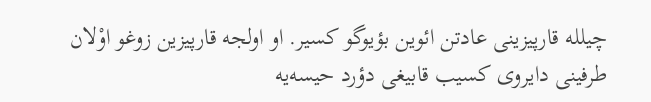چیلله قارپیزینی عادتن ائوین بؤیوگو کسیر. او اولجه قارپیزین زوغو اوْلان طرفینی دایروی کسیب قابیغی دؤرد حیسه‌یه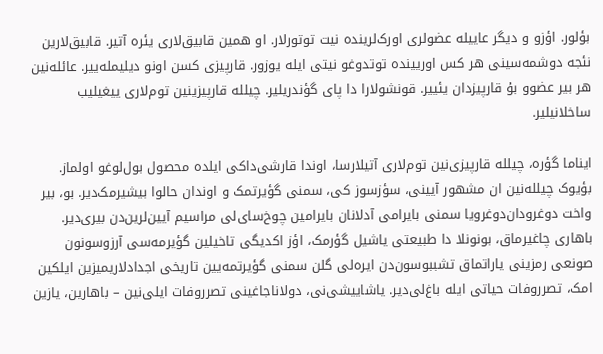بؤلور. اؤزو و دیگر عاییله عضولری اورک‌لرینده نیت توتورلار. او همین قابیق‌لاری یئره آتیر. قابیق‌لارین نئجه دوشمه‌سینی هر کس اوریینده توتدوغو نیتی ایله یوزور. قارپیزی کسن اونو دیلیمله‌ییر. عائله‌نین هر بیر عضوو بۇ قارپیزدان یئییر. قونشولارا دا پای گؤندریلیر. چیلله قارپیزینین توم‌لاری ییغیلیب ساخلانیلیر.

ایناما گؤره، چیلله قارپیزی‌نین توم‌لاری آتیلارسا، اوندا قارشی‌داکی ایلده محصول بول‌لوغو اولماز. بؤیوک چیلله‌نین ان مشهور آیینی، سؤزسوز کی، سمنی گؤیرتمک و اوندان حالوا بیشیرمک‌دیر. بو، بیر واخت دوغرودان‌دوغرویا سمنی بایرامی آدلانان بایرامین چوخ‌سای‌لی مراسیم آیین‌لرین‌دن بیری‌دیر. باهاری چاغیرماق، بونونلا دا طبیعتی یاشیل گؤرمک، اؤز اکدیگی تاخیلین گؤیرمه‌سی آرزوسونون صونعی رمزینی یاراتماق تشببوسون‌دن ایره‌لی گلن سمنی گؤیرتمه‌یین تاریخی اجدادلاریمیزین ایلکین امک، تصرروفات حیاتی ایله باغ‌لی‌دیر. یاشاییشی‌نی، دولاناجاغینی تصرروفات ایلی‌نین – باهارین، یازین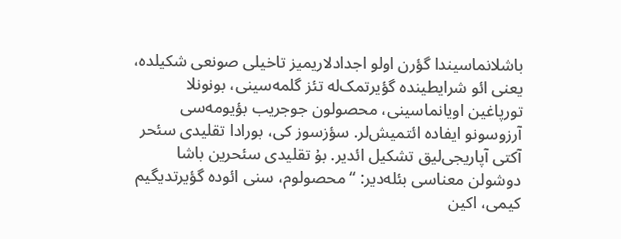باشلانماسیندا گؤرن اولو اجدادلاریمیز تاخیلی صونعی شکیلده، یعنی ائو شرایطینده گؤیرتمک‌له تئز گلمه‌سینی، بونونلا تورپاغین اویانماسینی، محصولون جوجریب بؤیومه‌سی آرزوسونو ایفاده ائتمیش‌لر. سؤزسوز کی، بورادا تقلیدی سئحر آکتی آپاریجی‌لیق تشکیل ائدیر. بۇ تقلیدی سئحرین باشا دوشولن معناسی بئله‌دیر: “محصولوم، سنی ائوده گؤیرتدیگیم کیمی، اکین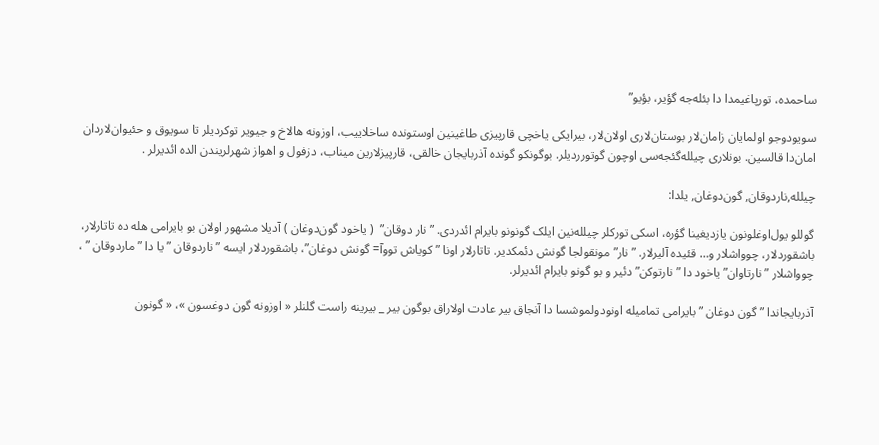ساحمده، تورپاغیمدا دا بئله‌جه گؤیر، بؤیو”

سویودوجو اولمایان زامان‌لار بوستان‌لاری اولان‌لار، بیر‌ایكی یاخچی قارپیزی طاغینین اوستونده ساخلاییب، اوزونه هالاخ و جیویر توكردیلر تا سویوق و حئیوان‌لاردان امان‌دا قالسین. بونلاری چیلله‌گئجه‌سی اوچون گوتورردیلر. بوگونكو گونده آذربایجان خالقی، قارپیزلارین میناب، دزفول و اهواز شهرلریندن الده ائدیرلر .

چیلله,ناردوقان, گون‌دوغان, یلدا:

گوللو یول‌اوغلونون یازدیغینا گؤره، اسکی تورکلر چیلله‌نین ایلک گونونو بایرام ائدردی. ” نار دوقان”  ( یاخود گون‌دوغان ) آدیلا مشهور اولان بو بایرامی هله ده تاتارلار، باشقوردلار، چوواشلار و… قئیده آلیرلار. ” نار” مونقولجا گونش دئمکدیر. تاتارلار اونا ” کویاش تووآ= گونش دوغان”، باشقوردلار ایسه ” ناردوقان ” یا دا ” ماردوقان ” ، چوواشلار ” نارتاوان” یاخود دا ” نارتوکن” دئیر و بو گونو بایرام ائدیرلر.

آذربایجاندا ” گون دوغان ” بایرامی تمامیله اونودولموشسا دا آنجاق بیر عادت اولاراق بوگون بیر _ بیرینه راست گلنلر « اوزونه گون دوغسون »، « گونون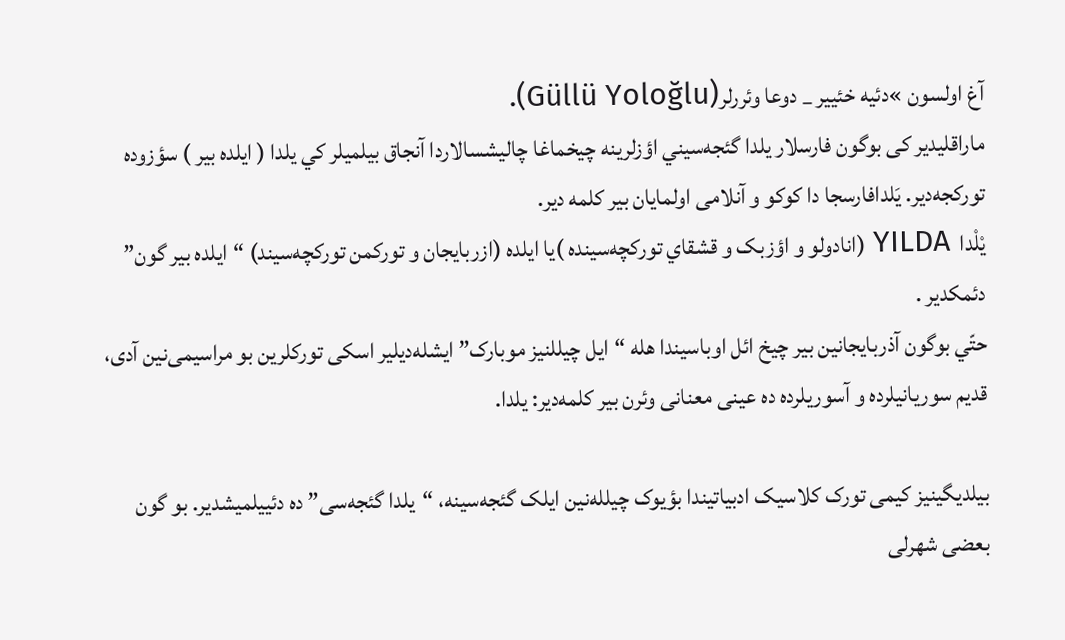آغ اولسون »دئیه خئییر _ دوعا وئررلر(Güllü Yoloğlu).
ماراقلیدیر کی بوگون فارسلار يلدا گئجه‌سيني اؤزلرينه چيخماغا چاليشسالاردا آنجاق بيلميلر کي يلدا ( ايلده بير ) سؤزوده تورکجه‌دير. یَلدافارسجا دا کوکو و آنلامی اولمایان بیر کلمه دیر.
یْلْدا  YILDA (انادولو و اؤزبک و قشقاي تورکچه‌سينده )يا ايلده (ازربايجان و تورکمن تورکچه‌سيند) “ايلده بير گون” دئمکدير .
حتّي بوگون آذربايجانين بير چيخ ائل اوباسيندا هله “ايل چيللنيز موبارک” ايشله‌ديلير اسکی تورکلرین بو مراسیمی‌نین آدی، قدیم سوریانیلرده و آسوریلرده ده عینی معنانی وئرن بیر کلمه‌دیر: یلدا.

بیلدیگینیز کیمی تورک کلاسیک ادبیاتیندا بؤیوک چیلله‌نین ایلک گئجه‌سینه، “یلدا گئجه‌سی” ده دئییلمیشدیر. بو گون بعضی شهرلی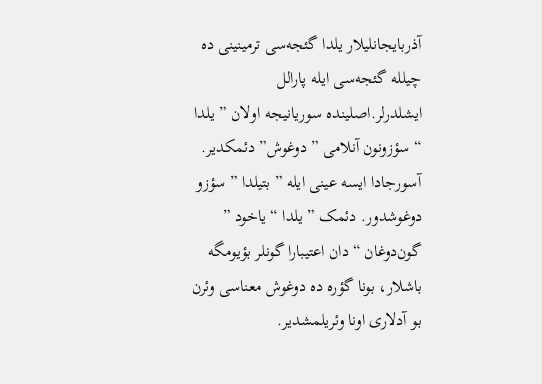آذربایجانلیلار یلدا گئجه‌سی ترمینینی ده چیلله گئجه‌سی ایله پارالل ایشلدرلر.اصلینده سوریانیجه اولان ” یلدا “ سؤزونون آنلامی ” دوغوش” دئمکدیر. آسورجادا ایسه عینی ایله ” بتیلدا ” سؤزو دوغوشدور. دئمک ” یلدا “ یاخود ” گون‌دوغان “دان اعتیبارا گونلر بؤیومگه باشلار، بونا گؤره ده دوغوش معناسی وئرن بو آدلاری اونا وئریلمشدیر.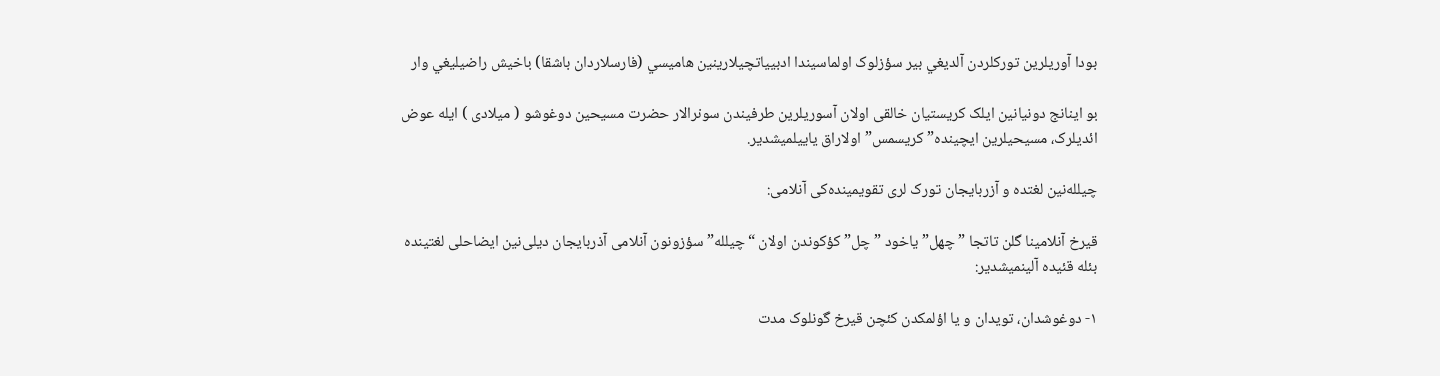بودا آوريلرين تورکلردن آلديغي بير سؤزلوک اولماسيندا ادبيياتچيلارينين هاميسي (فارسلاردان باشقا) باخيش راضيليغي وار

بو اینانج دونیانین ایلک کریستیان خالقی اولان آسوریلرین طرفیندن سونرالار حضرت مسیحین دوغوشو ( میلادی ) ایله عوض ائدیلرک، مسیحیلرین ایچینده” کریسمس” اولاراق یاییلمیشدیر.

چیلله‌نین لغتده و آزربایجان تورک لری تقویمینده‌کی آنلامی:

قیرخ آنلامینا گلن تاتجا ” چهل” یاخود ” چل” کؤکوندن اولان “چیلله” سؤزونون آنلامی آذربایجان دیلی‌نین ایضاحلی لغتینده بئله قئیده آلینمیشدیر:

۱- دوغوشدان، تویدان و یا اؤلمکدن کئچن قیرخ گونلوک مدت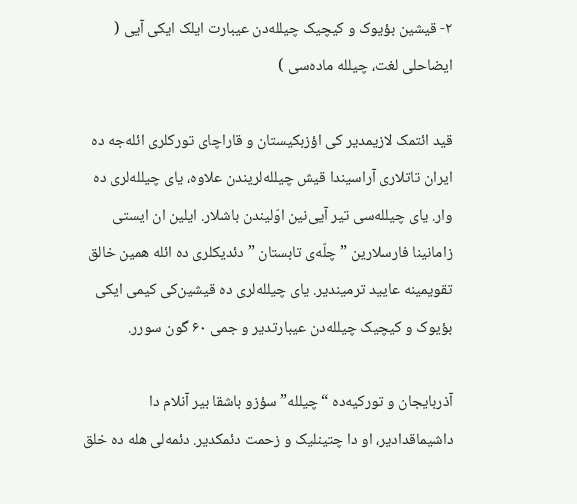۲- قیشین بؤیوک و کیچیک چیلله‌دن عیبارت ایلک ایکی آیی ( ایضاحلی لغت، چیلله ماده‌سی )

قید ائتمک لازیمدیر کی اؤزبکیستان و قاراچای تورکلری ائله‌جه ده ایران تاتلاری آراسیندا قیش چیلله‌لریندن علاوه، یای چیلله‌لری ده وار. یای چیلله‌سی تیر آیی‌نین اوّلیندن باشلار. ایلین ان ایستی زامانینا فارسلارین ” چلّه‌ی تابستان ” دئدیکلری ده ائله همین خالق تقویمینه عایید ترمیندیر. یای چیلله‌لری ده قیشین‌کی کیمی ایکی بؤیوک و کیچیک چیلله‌دن عیبارتدیر و جمی ۶۰ گون سورر.

آذربایجان و تورکیه‌ده “چیلله” سؤزو باشقا بیر آنلام دا داشیماقدادیر، او دا چتینلیک و زحمت دئمکدیر. دئمه‌لی هله ده خلق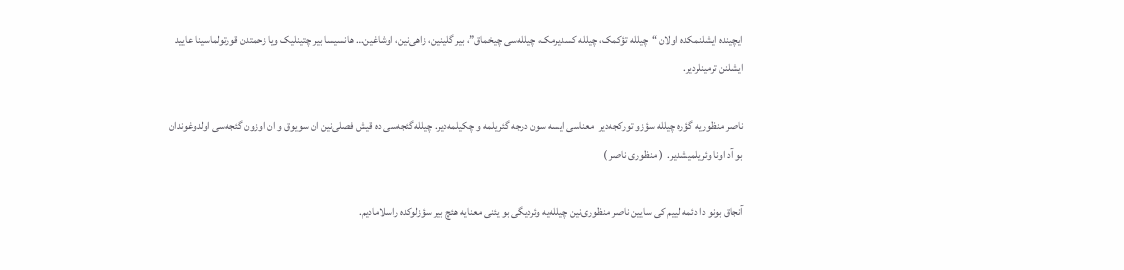ایچینده ایشلنمکده‌ اولان “چیلله تؤکمک، چیلله کسدیرمک، چیلله‌سی چیخماق”، بیر گلینین، زاهی‌نین، اوشاغین… هانسیسا بیر چتینلیک ویا زحمتدن قورتولماسینا عایید ایشلنن ترمینلردیر.

ناصر منظوریه گؤره چیلله سؤزو تورکجه‌دیر  معناسی ایسه سون درجه گئریلمه و چکیلمه‌دیر. چیلله‌گئجه‌سی ده قیش فصلی‌نین ان سویوق و ان اوزون گئجه‌سی اولدوغوندان بو آد اونا وئریلمیشدیر.  ( منظوری ناصر )

آنجاق بونو دا دئمه لییم کی سایین ناصر منظوری‌نین چیلله‌یه وئردیگی بو یئنی معنایه هئچ بیر سؤزلوکده راسلامادیم.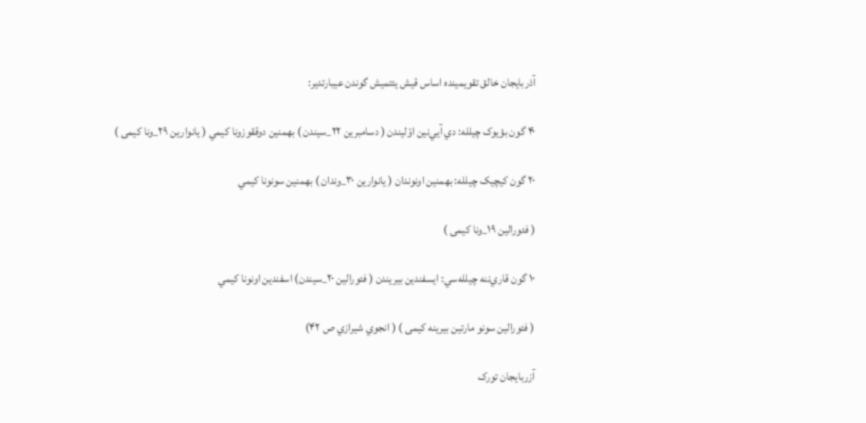آذربایجان خالق تقويمينده اساس قيش يئتميش گوندن عيبارتدير:

۴۰ گون بؤيوک چيلله: دي ‌آيي‌نين اوّليندن ( دسامبرین ۲۲_سیندن ) بهمنين دوققوزونا کيمي ( یانوارین ۲۹_ونا کیمی )

۲۰ گون کيچيک چيلله: بهمنين اونوندان ( یانوارین ۳۰_وندان ) بهمنین سونونا کيمي

( فئورالین ۱۹_ونا کیمی )

۱۰ گون قاري‌ننه چيلله‌سي: ايسفندين بيريندن ( فئورالین ۲۰_سیندن) اسفندین اونونا کيمي

( فئورالین سونو مارتین بیرینه کیمی ) ( انجوي شيرازي ص ۴۲)

آزربایجان تورک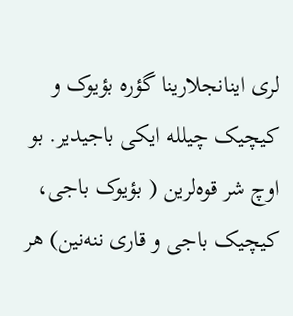لری اینانجلارینا گؤره بؤیوک و کیچیک چیلله ایکی باجیدیر. بو اوچ شر قوه‌لرین ( بؤیوک باجی، کیچیک باجی و قاری ننه‌نین) هر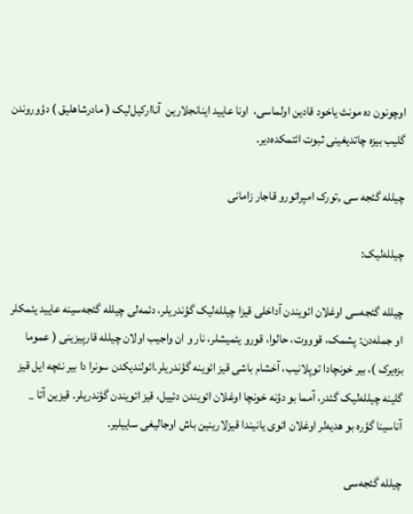اوچونون ده مونث یاخود قادین اولماسی،  اونا عایید اینانجلارین  آناارکیل‌لیک ( مادرشاهلیق ) دؤوروندن گلیب بیزه چاتدیغینی ثبوت ائتمکده‌دیر.

چیلله گئجه سی ,تورک امپراتورو قاجار زامانی

چیلله‌لیک:

چیلله گئجه‌سی اوغلان ائویندن آداخلی قیزا چیلله‌لیک گؤندریلر، دئمه‌لی چیلله گئجه‌سینه عایید یئمکلر او جمله‌دن: پشمک، قوووت، حالوا، قورو یئمیشلر، نار و ان واجیب اولان چیلله قارپیزینی ( عموما بزه‌یرک )، بیر خونچادا توپلانیب، آخشام باشی قیز ائوینه گؤندریلر.ائولندیکدن سونرا دا بیر نئچه ایل قیز گلینه چیلله‌لیک گئدر، آمما بو دؤنه خونچا اوغلان ائویندن دئییل، قیز ائویندن گؤندریلر. قیزین آتا _ آناسینا گؤره بو هدیه‌لر اوغلان ائوی یانیندا قیزلارینین باش اوجالیغی ساییلیر.

چیلله گئجه‌سی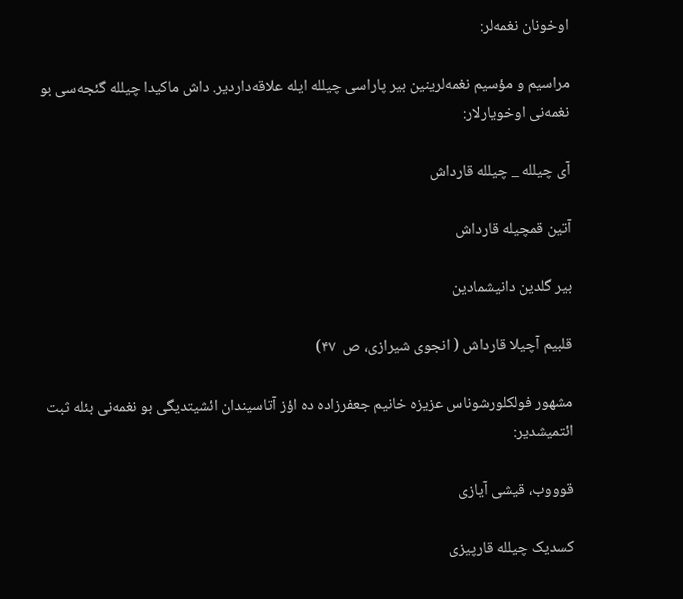اوخونان نغمه‌لر:

مراسیم و مؤسیم نغمه‌لرینین بیر پاراسی چیلله ایله علاقه‌داردیر. داش ماکیدا چیلله گئجه‌سی بو نغمه‌نی اوخویارلار:

آی چیلله _ چیلله قارداش

آتین قمچیله قارداش

بیر گلدین دانیشمادین

قلبیم آچیلا قارداش ( انجوی شیرازی، ص  ۴۷)

مشهور فولکلورشوناس عزیزه خانیم جعفرزاده ده اؤز آتاسیندان ائشیتدیگی بو نغمه‌نی بئله ثبت ائتمیشدیر:

قوووب، قیشی آیازی

کسدیک چیلله قارپیزی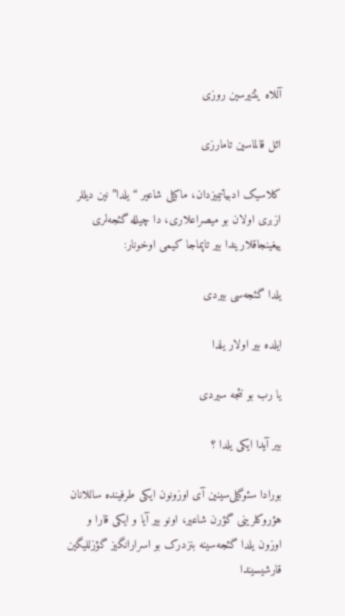آللاه یئتیرسین روزی

ائل قالماسین تامارزی

کلاسیک ادبیاتیمیزدان، ماکیلی شاعیر “یلدا” نین دیللر ازبری اولان بو میصراعلاری، دا چیلله گئجه‌لری ییغینجاقلاریندا بیر تاپماجا کیمی اوخونار:

یلدا گئجه‌سی بیردی

ایلده بیر اولار یلدا

یا رب بو نئجه سیردی

بیر آیدا ایکی یلدا ؟

بورادا سئوگیلی‌سینین آی اوزونون ایکی طرفینده ساللانان هؤروکلرینی گؤرن شاعیر، اونو بیر آیا و ایکی قارا و اوزون یلدا گئجه‌سینه بنزدرک بو اسرارانگیز گؤزللیگین قارشیسیندا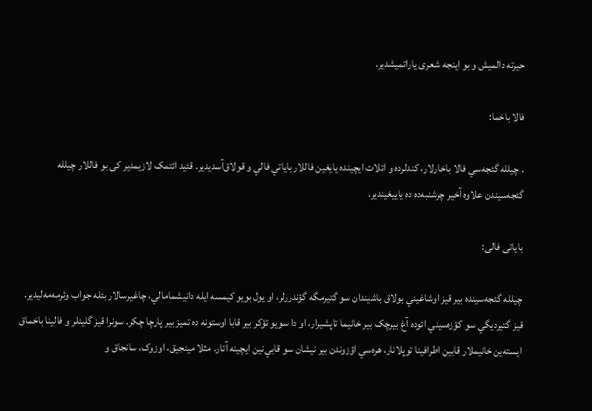حیرته دالمیش و بو اینجه شعری یاراتمیشدیر.

فالا باخما:

. چيلله گئجه‌سي فالا باخارلار، کندلرده و ائلات ايچينده يايغين فاللار باياتي فالي و قولاق‌آسدیدیر. قئید ائتمک لازیمدیر کی بو فاللار چیلله گئجه‌سیندن علاوه آخیر چرشنبه‌ده ده یاییغیندیر.

بایاتی فالی:

چیلله گئجه‌سینده بير قيز اوشاغيني بولاق باشيندان سو گتيرمگه گؤندررلر، او يول بويو کيمسه ايله دانيشمامالي، چاغيرسالار بئله جواب وئرمه‌مه‌ليدير. قيز گتيرديگي سو کؤزه‌سيني ائوده آغ‌ بيرچک بير خانيما تاپشيرار، او دا سويو تؤکر بير قابا اوستونه ده تميز بير پارچا چکر. سونرا قيز گلينلر و فالينا باخماق ايسته‌ين خانيملار قابين اطرافینا توپلانار، هره‌سي اؤزوندن بير نيشان سو قابي‌نين ايچينه آتار. مثلا مينجيق، اوزوک، سانجاق و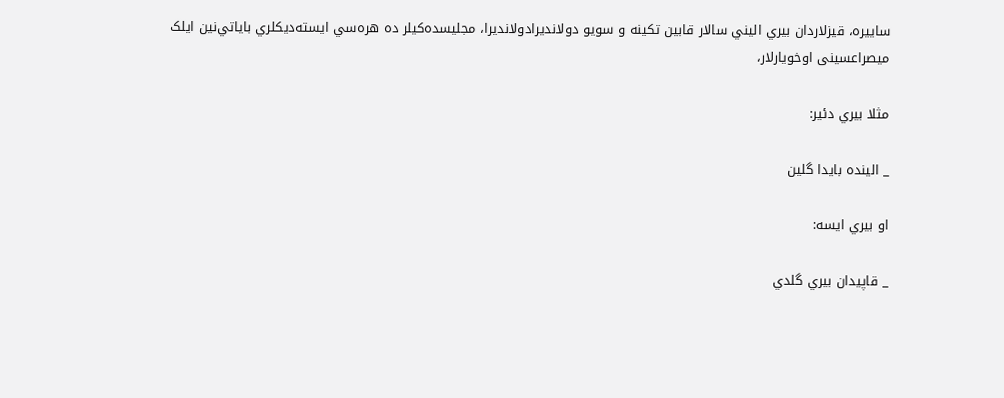ساييره، قيزلاردان بيري اليني سالار قابين تکينه و سويو دولانديرا‌دولانديرا، مجليسده‌کيلر ده هره‌سي ايسته‌ديکلري باياتي‌نين ايلک ميصراعسینی اوخويارلار،

مثلا بيري دئير:

_ الينده بايدا گلين

او بيري ايسه:

_ قاپيدان بيري گلدي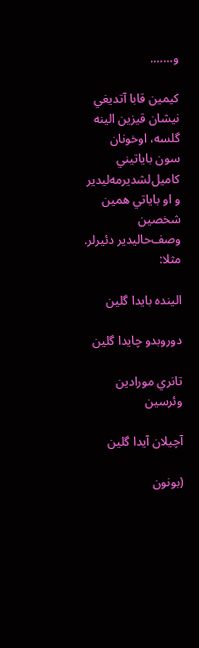و…….

کيمين قابا آتديغي نيشان قيزين الينه گلسه، اوخونان سون باياتيني کاميل‌لشديرمه‌لیدیر و او باياتي همين شخصين وصف‌حاليدير دئيرلر. مثلا:

الينده بايدا گلين

دوروبدو چايدا گلين

تانري مورادين وئرسين

آچيلان آيدا گلين

(بونون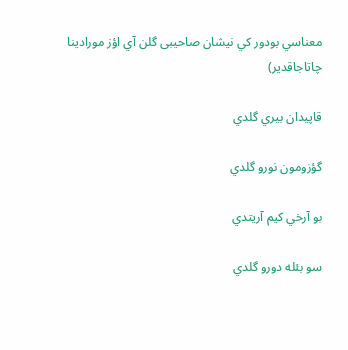معناسي بودور کي نیشان صاحیبی گلن آي اؤز مورادينا چاتاجاقدير)

قاپيدان بيري گلدي

گؤزومون نورو گلدي

بو آرخي کيم آريتدي

سو بئله دورو گلدي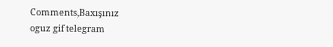Comments,Baxışınız
oguz gif telegram